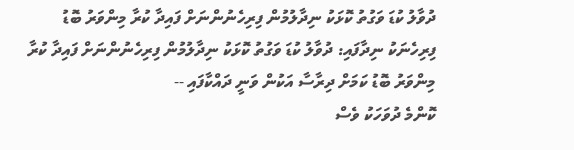ދުވާލު ކުޑަ ވަގުތު ކޮޅަކު ނިދާލުމުން ފިރިހެނުންނަށް ފައިދާ ކުރާ މިންވަރު ބޮޑު
ފިރިހެނަކު ނިދާފައި: ދުވާލު ކުޑަ ވަގުތު ކޮޅަކު ނިދާލުމުން ފިރިހެނުންނަށް ފައިދާ ކުރާ މިންވަރު ބޮޑު ކަމަށް ދިރާސާ އަކުން ވަނީ ދައްކާފައި --
ކޮންމެ ދުވަހަކު ވެސް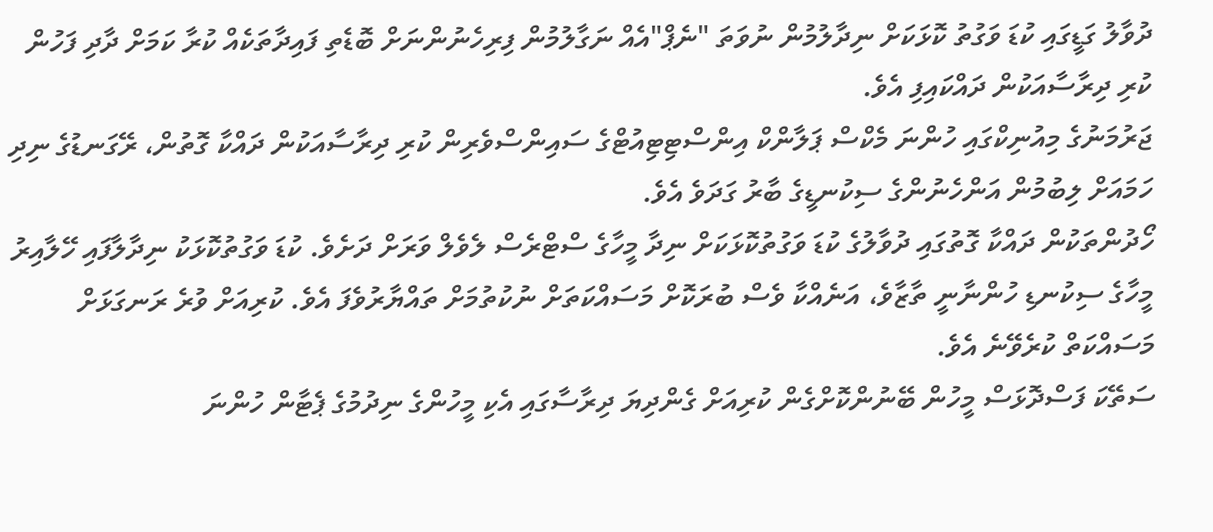ދުވާލު ގަޑީގައި ކުޑަ ވަގުތު ކޮޅަކަށް ނިދާލުމުން ނުވަތަ "ނެޕް"އެއް ނަގާލުމުން ފިރިހެނުންނަށް ބޮޑެތި ފައިދާތަކެއް ކުރާ ކަމަށް ދާދި ފަހުން ކުރި ދިރާސާއަކުން ދައްކައިފި އެވެ.
ޖަރުމަނުގެ މިއުނިކްގައި ހުންނަ މެކްސް ޕަލާންކް އިންސްޓިޓިއުޓްގެ ސައިންސްވެރިން ކުރި ދިރާސާއަކުން ދައްކާ ގޮތުން، ރޭގަނޑުގެ ނިދި ހަމައަށް ލިބުމުން އަންހެނުންގެ ސިކުނޑީގެ ބާރު ގަދަވެ އެވެ.
ހޯދުންތަކުން ދައްކާ ގޮތުގައި ދުވާލުގެ ކުޑަ ވަގުތުކޮޅަކަށް ނިދާ މީހާގެ ސްޓްރެސް ލެވެލް ވަރަށް ދަށެވެ. ކުޑަ ވަގުތުކޮޅަކު ނިދާލާފައި ހޭލާއިރު މީހާގެ ސިކުނޑި ހުންނާނީ ތާޒާވެ، އަނެއްކާ ވެސް ބުރަކޮށް މަސައްކަތަށް ނުކުތުމަށް ތައްޔާރުވެފަ އެވެ. ކުރިއަށް ވުރެ ރަނގަޅަށް މަސައްކަތް ކުރެވޭނެ އެވެ.
ސަތޭކަ ފަސްދޮޅަސް މީހުން ބޭނުންކޮށްގެން ކުރިއަށް ގެންދިޔަ ދިރާސާގައި އެކި މީހުންގެ ނިދުމުގެ ޕެޓާން ހުންނަ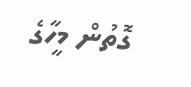ގޮތުން މީހާގެ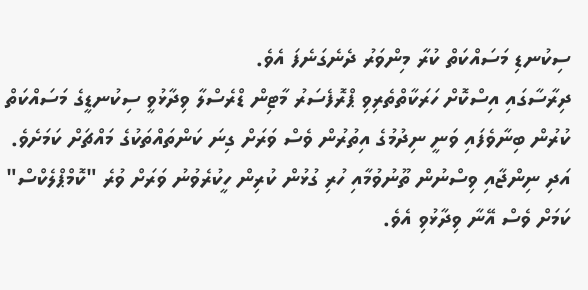ސިކުނޑި މަސައްކަތް ކުރާ މިންވަރު ދެނެގަނެފަ އެވެ.
ދިރާސާގައި އިސްކޮށް ހަރަކާތްތެރިވި ޕްރޮފެސަރު މާޓިން ޑްރެސްލާ ވިދާޅުވީ ސިކުނޑީގެ މަސައްކަތް ކުރުން ބިނާވެފައި ވަނީ ނިދުމުގެ އިތުރުން ވެސް ވަރަށް ގިނަ ކަންތައްތަކުގެ މައްޗަށް ކަމަށެވެ. އަދި ނިންޖާއި ވިސްނުން ތޫނުވުމާއި ހުރި ގުޅުން ކުރިން ހީކުރެވުނު ވަރަށް ވުރެ "ކޮމްޕްލެކްސް" ކަމަށް ވެސް އޭނާ ވިދާޅުވި އެވެ.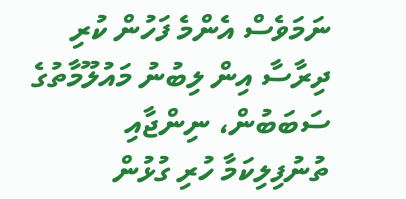ނަމަވެސް އެންމެ ފަހުން ކުރި ދިރާސާ އިން ލިބުނު މައުލޫމާތުގެ ސަބަބުން، ނިންޖާއި ތުނުފިލިކަމާ ހުރި ގުޅުން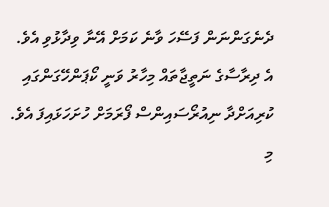ދެނެގަންނަން ފަސޭހަ ވާނެ ކަމަށް އޭނާ ވިދާޅުވި އެވެ.
އެ ދިރާސާގެ ނަތީޖާތައް މިހާރު ވަނީ ކޯޕަންހޭގަންގައި ކުރިއަށްދާ ނިއުރޯސައިންސް ފޯރަމަށް ހުށަހަޅައިފަ އެވެ.
މި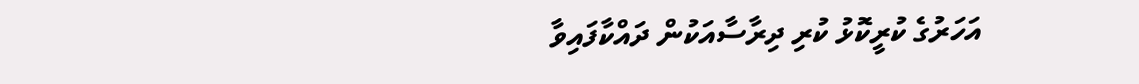އަހަރުގެ ކުރީކޮޅު ކުރި ދިރާސާއަކުން ދައްކާފައިވާ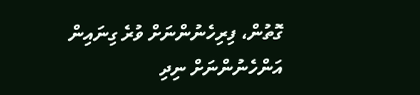ގޮތުން، ފިރިހެނުންނަށް ވުރެ ގިނައިން އަންހެނުންނަށް ނިދި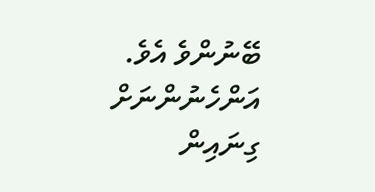ބޭނުންވެ އެވެ. އަންހެނުންނަށް ގިނައިން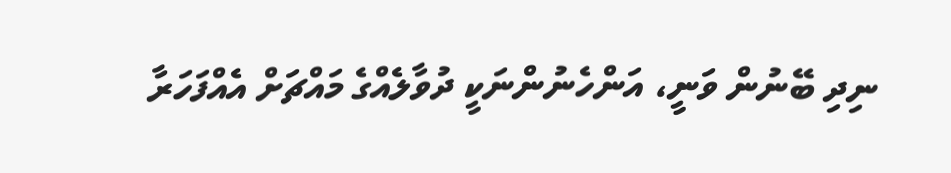ނިދި ބޭނުން ވަނީ، އަންހެނުންނަކީ ދުވާލެއްގެ މައްޗަށް އެއްފަހަރާ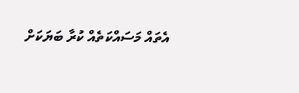އެތައް މަސައްކަތެއް ކުރާ ބަޔަކަށް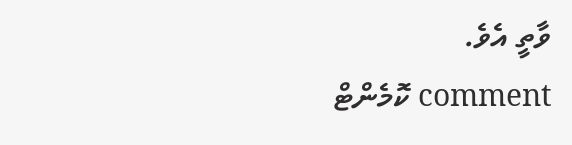ވާތީ އެވެ.
comment ކޮމެންޓް